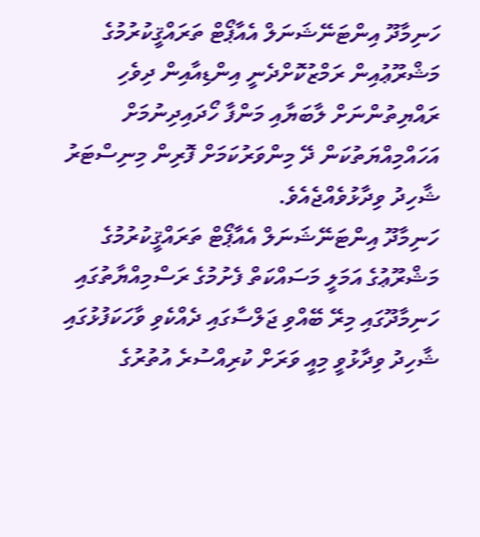ހަނިމާދޫ އިންޓަނޭޝަނަލް އެއާޕޯޓް ތަރައްޤީކުރުމުގެ މަޝްރޫޢުއިން ރަމްޒުކޮށްދެނީ އިންޑިއާއިން ދިވެހި ރައްޔިތުންނަށް ލާބަޔާއި މަންފާ ހޯދައިދިނުމަށް އަހައްމިއްޔަތުކަން ދޭ މިންވަރުކަމަށް ފޮރިން މިނިސްޓަރު ޝާހިދު ވިދާޅުވެއްޖެއެވެ.
ހަނިމާދޫ އިންޓަނޭޝަނަލް އެއާޕޯޓް ތަރައްޤީކުރުމުގެ މަޝްރޫޢުގެ އަމަލީ މަސައްކަތް ފެށުމުގެ ރަސްމިއްޔާތުގައި ހަނިމާދޫގައި މިރޭ ބޭއްވި ޖަލްސާގައި ދެއްކެވި ވާހަކަފުޅުގައި ޝާހިދު ވިދާޅުވީ މިއީ ވަރަށް ކުރިއްސުރެ އުތުރުގެ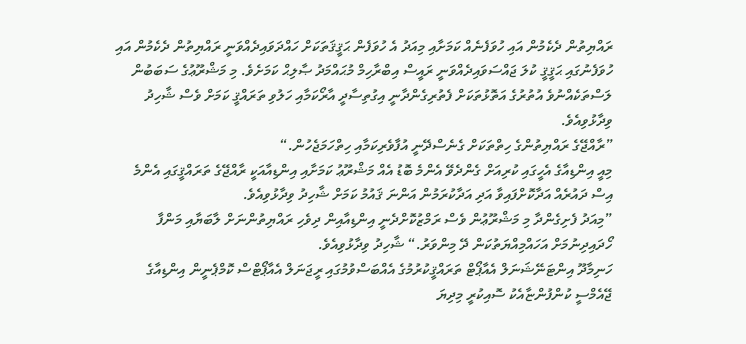ރައްޔިތުން ދެކެމުން އައި ހުވަފެނެއް ކަމަށާއި މިއަދު އެ ހުވަފެން ޙަޤީޤަތަކަށް ހައްދަވައިދެއްވަނީ ރައްޔިތުން ދެކެމުން އައި ހުވަފެނުގައި ޙަޤީޤީ ކުލަ ޖައްސަވައިދެއްވަނީ ރައީސް އިބްރާހިމް މުޙައްމަދު ޞާލިޙް ކަމަށެވެ. މި މަޝްރޫޢުގެ ސަބަބުން ލަސްތަކެއްނުވެ އުތުރުގެ އަތޮޅުތަކަށް ފެތުރިގެންދާނީ އިގުތިސާދީ އާރޯކަމާއި ހަލުވި ތަރައްޤީ ކަމަށް ވެސް ޝާހިދު ވިދާޅުވިއެވެ.
”ރާއްޖޭގެ ރައްޔިތުންގެ ހިތްތަކަށް ގެނެސްދޭނީ އުފާވެރިކަމާއި ހިތްހަމަޖެހުން.“
މިއީ އިންޑިއާގެ އެހީގައި ކުރިއަށް ގެންދެވޭ އެންމެ ބޮޑު އެއް މަޝްރޫޢު ކަމަށާއި އިންޑިއާއަކީ ރާއްޖޭގެ ތަރައްޤީގައި އެންމެ އިސް ދައުރެއް އަދާކޮށްފައިވާ އަދި އަދާކުރަމުން އަންނަ ޤައުމު ކަމަށް ޝާހިދު ވިދާޅުވިއެވެ.
”މިއަދު ފެށިގެންދާ މި މަޝްރޫޢުން ވެސް ރަމްޒުކޮށްދެނީ އިންޑިއާއިން ދިވެހި ރައްޔިތުންނަށް ލާބަޔާއި މަންފާ ހޯދައިދިނުމަށް އަހައްމިއްޔަތުކަން ދޭ މިންވަރު.“ ޝާހިދު ވިދާޅުވިއެވެ.
ހަނިމާދޫ އިންޓަނޭޝަނަލް އެއާޕޯޓް ތަރައްޤީކުރުމުގެ އެއްބަސްވުމުގައި ރީޖަނަލް އެއާޕޯޓްސް ކޮމްޕެނީން އިންޑިއާގެ ޖޭއެމްސީ ކުންފުންޏާއެކު ސޮއިކުރީ މިދިޔަ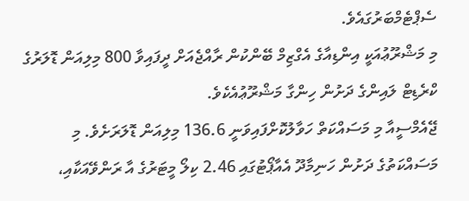ސެޕްޓެމްބަރުގައެވެ.
މި މަޝްރޫޢުއަކީ އިންޑިއާގެ އެގްޒިމް ބޭންކުން ރާއްޖެއަށް ދީފައިވާ 800 މިލިއަން ޑޮލަރުގެ ކްރެޑިޓް ލައިންގެ ދަށުން ހިންގާ މަޝްރޫޢުއެކެވެ.
ޖޭއެމްސީއާ މި މަސައްކަތް ހަވާލުކޮށްފައިވަނީ 136.6 މިލިއަން ޑޮލަރަށެވެ. މި މަސައްކަތުގެ ދަށުން ހަނިމާދޫ އެއާޕޯޓުގައި 2.46 ކިލޯ މީޓަރުގެ އާ ރަންވޭއަކާއި،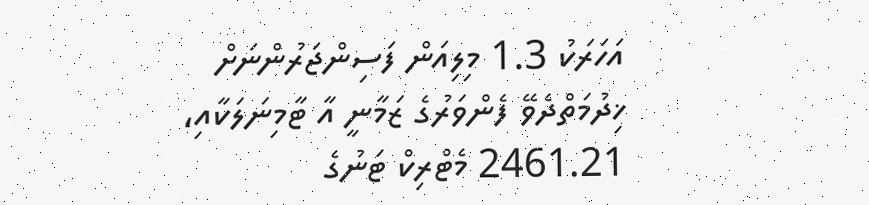އަހަރަކު 1.3 މިލިއަން ފަސިންޖަރުންނަށް ޚިދުމަތްދެވޭ ފެންވަރުގެ ޒަމާނީ އާ ޓާމިނަލަކާއި، 2461.21 މެޓްރިކް ޓަނުގެ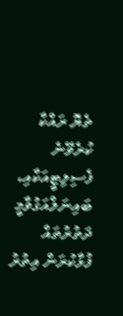ތެޔޮ ރައްކާ ކުރެވޭނެ ފެސިލިޓީއަކާއި، ބައިނަލްއަގުވާމީ ދަތުރުތައް ފުޅާކުރަން އިތުރު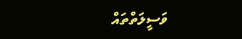ވަސީލަތްތައް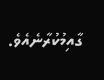ގާއިމުކުރާނެއެވެ.